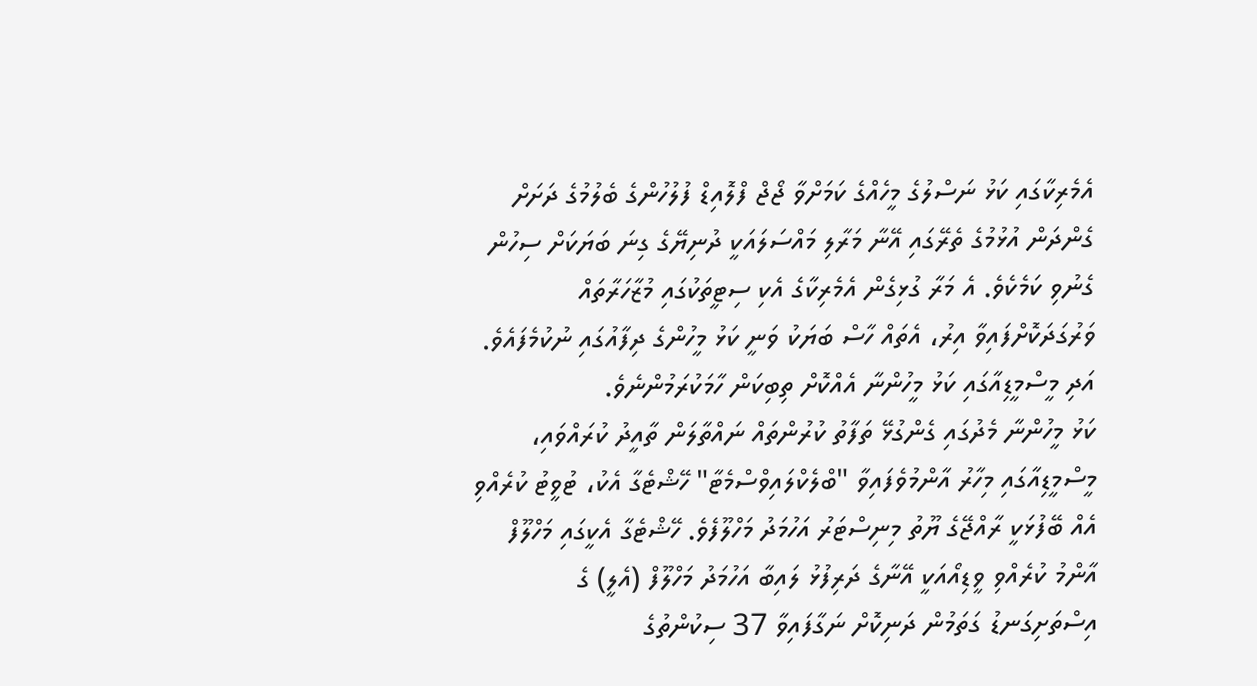އެމެރިކާގައި ކަޅު ނަސްލުގެ މީހެއްގެ ކަމަށްވާ ޖޯޖް ފްލޮއިޑް ފުލުހުންގެ ބެލުމުގެ ދަށަށް ގެންދަން އުޅުމުގެ ތެރޭގައި އޭނާ މަރާލި މައްސަލައަކީ ދުނިޔޭގެ ގިނަ ބަޔަކަށް ސިހުން ގެނުވި ކަމެކެވެ. އެ މަރާ ގުޅިގެން އެމެރިކާގެ އެކި ސިޓީތަކުގައި މުޒާހަރާތައް ވަރުގަދަކޮށްފައިވާ އިރު، އެތައް ހާސް ބަޔަކު ވަނީ ކަޅު މީހުންގެ ދިފާއުގައި ނުކުމެފައެވެ. އަދި މީސްމީޑިއާގައި ކަޅު މީހުންނާ އެއްކޮށް ތިބިކަން ހާމަކުރަމުންނެވެ.
ކަޅު މީހުންނާ މެދުގައި ގެންގުޅޭ ތަފާތު ކުރުންތައް ނައްތާލަން ތާއީދު ކުރައްވައި، މީސްމީޑިއާގައި މިހާރު އާންމުވެފައިވާ "ބްލެކްލައިވްސްމެޓާ" ހޭޝްޓެގާ އެކު، ޓުވީޓު ކުރެއްވި އެއް ބޭފުޅަކީ ރާއްޖޭގެ ޔޫތު މިނިސްޓަރު އަހުމަދު މަހްލޫފެވެ. ހޭޝްޓެގާ އެކީގައި މަހްލޫފް އާންމު ކުރެއްވި ވީޑިއޯއަކީ އޭނާގެ ދަރިފުޅު ލައިބާ އަހުމަދު މަހްލޫފް (އެލީ) ގެ އިސްތަށިގަނޑު ގަތަމުން ދަނިކޮށް ނަގާފައިވާ 37 ސިކުންތުގެ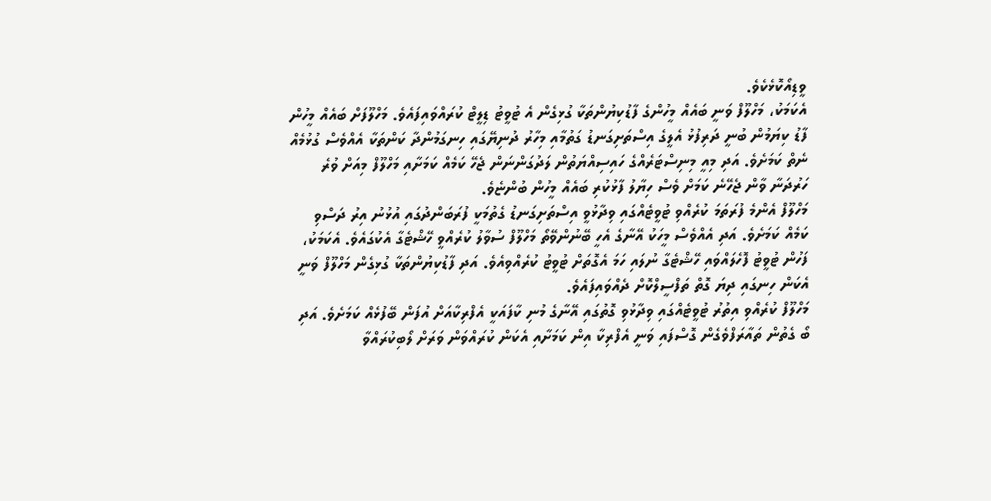ވީޑިއޯކޮޅެކެވެ.
އެކަމަކު، މަހްލޫފް ވަނީ ބައެއް މީހުންގެ ފާޑުކިޔުންތަކާ ގުޅިގެން އެ ޓުވީޓު ޑިލީޓް ކުރައްވައިފައެވެ. މަހްލޫފަށް ބައެއް މީހުން ފާޑު ކިޔަމުން ބުނީ ދަރިފުޅު އެލީގެ އިސްތަށިގަނޑު ގަތުމާއި މިހާރު ދުނިޔޭގައި ހިނގަމުންދާ ކަންތަކާ އެއްވެސް ގުޅުމެއް ނެތް ކަމަށެވެ. އަދި މިއީ މިނިސްޓަރެއްގެ ހައިސިއްޔަތުން ލަދުގަންނަން ޖެހޭ ކަމެއް ކަމަށާއި މަހްލޫފް މިއަށް ވުރެ ހަރުދަނާ ވާން ޖެހޭނެ ކަމަށް ވެސް ހިޔާލު ފާޅުކުރި ބައެއް މީހުން ބުންޏެވެ.
މަހްލޫފް އެންމެ ފުރަތަމަ ކުރެއްވި ޓުވީޓެއްގައި ވިދާޅުވީ އިސްތަށިގަނޑު ގެތުމަކީ ފުރަބަންދުގައި އުޅުނު އިރު ދަސްވި ކަމެއް ކަމަށެވެ. އަދި އެއްވެސް މީހަކު އޭނާގެ އެހީ ބޭނުންވޭތޯ މަހްލޫފް ސުވާލު ކުރެއްވީ ހޭޝްޓެގާ އެކުގައެވެ. އެކަމަކު، ފަހުން ޓުވީޓު ފޮހެލައްވައި ހޭޝްޓެގާ ނުލައި ހަމަ އެގޮތަށް ޓުވީޓު ކުރެއްވިއެވެ. އަދި ފާޑުކިޔުންތަކާ ގުޅިގެން މަހްލޫފް ވަނީ އެކަން ހިނގައި ދިޔަ ގޮތް ތަފްސީލްކޮށް ދެއްވައިފައެވެ.
މަހްލޫފް ކުރެއްވި އިތުރު ޓުވީޓެއްގައި ވިދާޅުވި ގޮތުގައި އޭނާގެ މުނި ކާފައަކީ އެފްރިކާއަށް އުފަން ބޭފުޅެއް ކަމަށެވެ. އަދި ބޯ ގެތުން ތައާރަފްވެގެން ގޮސްފައި ވަނީ އެފްރިކާ އިން ކަމަށާއި އެކަން ކުރައްވަން ވަރަށް ލޯބިކުރައްވާ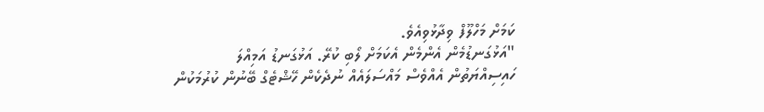ކަމަށް މަހްލޫފް ވިދާޅުވިއެވެ.
"އަޅުގަނޑުމެން އެންމެން އެކަމަށް ލޯބި ކުރޭ. އަޅުގަނޑު އަމިއްލަ ހައިސިއްޔަތުން އެއްވެސް މައްސަލައެއް ނުދެކެން ހޭޝްޓެގް ބޭނުން ކުރުމަކުން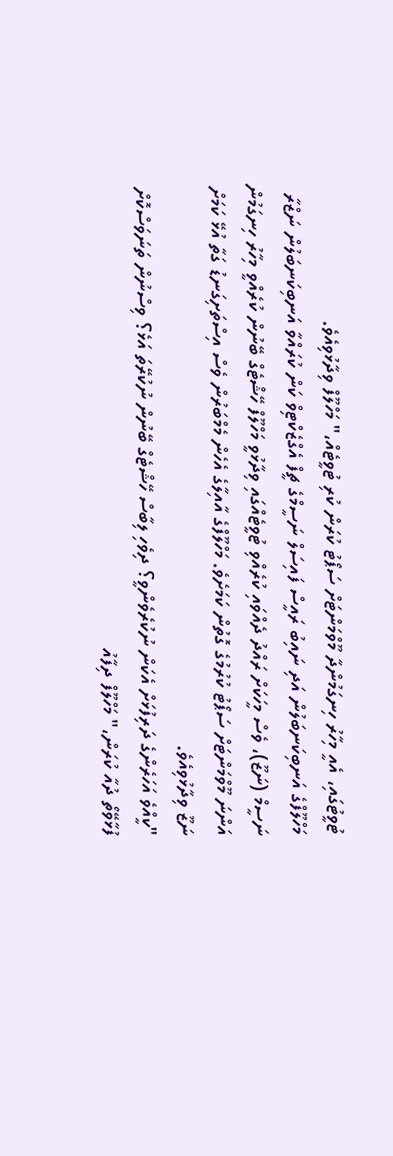ޓުވީޓުގައި، އެއީ މިހާރު ހިނގަމުންދާ މޫވްމަންޓަށް ސަޕޯޓު ކުރަން ކުރި ޓުވީޓެއް،" މަހްލޫފް ވިދާޅުވިއެވެ.
މަހްލޫފްގެ އަނބިކަނބަލުން އަދި ނައިބު ރައީސް ފައިސަލް ނަސީމްގެ ޗީފް އެގްޒެކްޓިވް ކަން ކުރައްވާ އަނބިކަނބަލުން ނަޒްރާ ނަސީމް (ނަޒޫ)، ވެސް މީހަކަށް ރައްދު ދެއްވައި ކުރެއްވި ޓުވީޓެއްގައި ވިދާޅުވީ މަހްލޫފް ހޭޝްޓެގް ބޭނުން ކުރެއްވީ މިހާރު ހިނގަމުން އަންނަ މޫވްމަންޓަށް ސަޕޯޓު ކުރުމުގެ ގޮތުން ކަމަށެވެ. މަހްލޫފްގެ އާއިލާގެ އެހެން މެމްބަރުން ވެސް އިސްތަށިގަނޑު ގަތާ އުޅޭ ކަމަށް ނަޒޫ ވިދާޅުވިއެވެ.
"ކީއްވެ އަހަރެންގެ ދަރިފުޅަށް އެކަން ނުކުރެވެންވީ؟ ދިވެހި ލިބާސް ހޭޝްޓެގް ބޭނުން ނުކުރޭތަ އަޅެ؟ ވިސްނުން ތަނަވަސްކޮށް ފުޅާވޭތޯ ދުއާ ކުރަން،" މަހްލޫފް ދިފާއު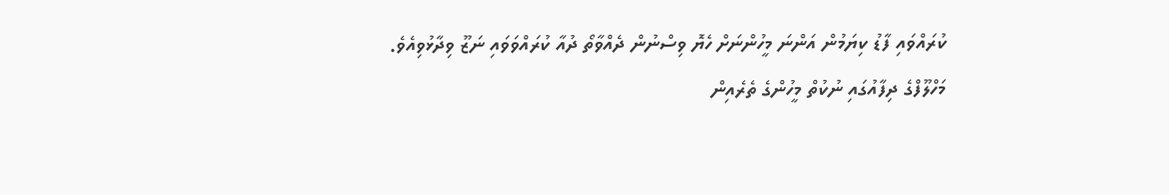ކުރައްވައި ފާޑު ކިޔަމުން އަންނަ މީހުންނަށް ހެޔޮ ވިސްނުން ދެއްވާތޯ ދުއާ ކުރައްވަވައި ނަޒޫ ވިދާޅުވިއެވެ.
މަހްލޫފްގެ ދިފާއުގައި ނުކުތް މީހުންގެ ތެރެއިން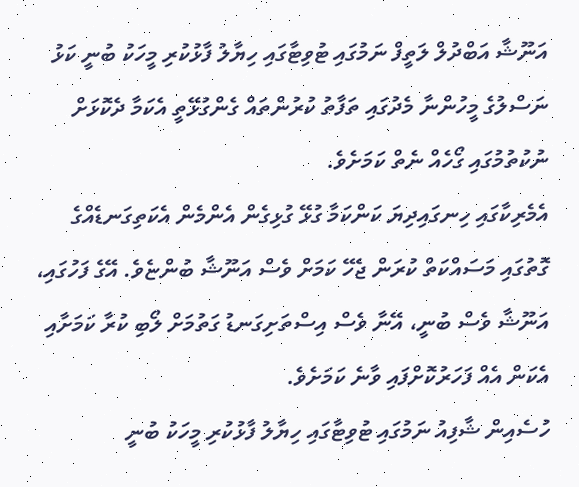އަނޫޝާ އަބްދުލް ލަތީފް ނަމުގައި ޓުވިޓާގައި ހިޔާލު ފާޅުކުރި މީހަކު ބުނީ ކަޅު ނަސްލުގެ މީހުންނާ މެދުގައި ތަފާތު ކުރުންތައް ގެންގުޅޭތީ އެކަމާ ދެކޮޅަށް ނުކުތުމުގައި ގޯހެއް ނެތް ކަމަށެވެ.
އެމެރިކާގައި ހިނގައިދިޔަ ކަންކަމާ ގުޅޭ ގުޅިގެން އެންމެން އެކަތިގަނޑެއްގެ ގޮތުގައި މަސައްކަތް ކުރަން ޖެހޭ ކަމަށް ވެސް އަނޫޝާ ބުންޏެވެ. އޭގެ ފަހުގައި، އަނޫޝާ ވެސް ބުނީ، އޭނާ ވެސް އިސްތަށިގަނޑު ގަތުމަށް ލޯބި ކުރާ ކަމަށާއި އެކަން އެއް ފަހަރުކޮށްފައި ވާނެ ކަމަށެވެ.
ހުސެއިން ޝާފިއު ނަމުގައި ޓުވިޓާގައި ހިޔާލު ފާޅުކުރި މީހަކު ބުނީ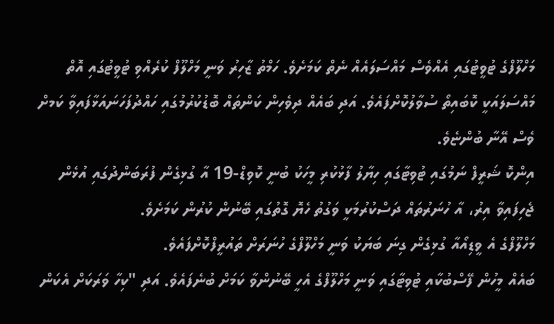މަހްލޫފްގެ ޓުވީޓުގައި އެއްވެސް މައްސަލައެއް ނެތް ކަމަށެވެ. ހަމްތު ޒާހިރު ވަނީ މަހްލޫފް ކުރެއްވި ޓުވީޓުގައި އޮތް މައްސަލައަކީ ކޮބައިތޯ ސުވާލުކޮށްފައެވެ. އަދި ބައެއް ދިވެހިން ކަންތައް ބޮޑުކުރުމުގައި ހައްދުފަހަނައަޅާފައިވާ ކަމށް ވެސް އޭނާ ބުންޏެވެ.
އިންކޮ ޝަރީފް ނަމުގައި ޓުވިޓާގައި ހިޔާލު ފާޅުކުރި މީހަކު ބުނީ ކޮވިޑް-19 އާ ގުޅިގެން ފުރަބަންދުގައި އުޅެން ޖެހިފައިވާ އިރު، އާ ހުނަރުތައް ދަސްކުރުމަކީ ވަގުތު ހެޔޮ ގޮތުގައި ބޭނުން ކުރުން ކަމަށެވެ.
މަހްލޫފްގެ އެ ވީޑިއޯއާ ގުޅިގެން ގިނަ ބަޔަކު ވަނީ މަހްލޫފްގެ ހުނަރަށް ތައުރީފްކޮށްފައެވެ.
ބައެއް މީހުން ފޭސްބުކާއި ޓުވިޓާގައި ވަނީ މަހްލޫފްގެ އެހީ ބޭނުންވާ ކަމަށް ބުނެފައެވެ. އަދި "ކިހާ ވަރަކަށް އެކަން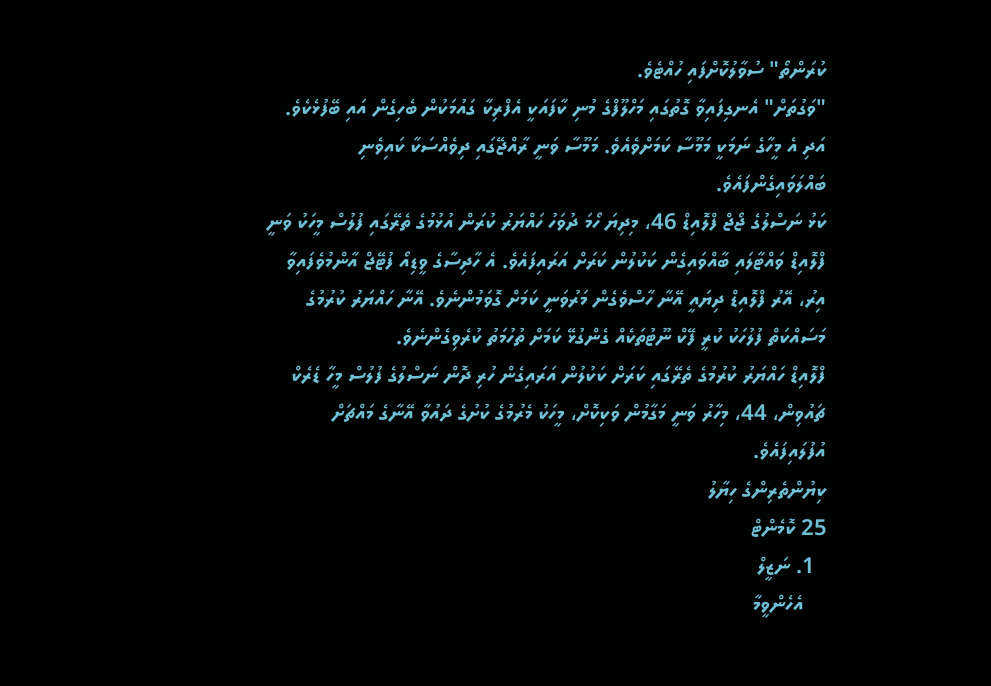ކުރަންތޯ" ސުވާލުކޮށްފައި ހުއްޓެވެ.
"ވަގުތަށް" އެނގިފައިވާ ގޮތުގައި މަހްލޫފްގެ މުނި ކާފައަކީ އެފްރިކާ ގައުމަކުން ބެހިގެން އައި ބޭފުޅެކެވެ. އަދި އެ މީހާގެ ނަމަކީ މަމޫސާ ކަމަށްވެއެވެ. މަމޫސާ ވަނީ ރާއްޖޭގައި ދިވެއްސަކާ ކައިވެނި ބައްލަވައިގެންފައެވެ.
ކަޅު ނަސްލުގެ ޖޯޖް ފްލޮއިޑް 46، މިދިޔަ ހޯމަ ދުވަހު ހައްޔަރު ކުރަން އުޅުމުގެ ތެރޭގައި ފުލުސް މީހަކު ވަނީ ފްލޮއިޑް ވައްޓާލައި ބާއްވައިގެން ކަކުލުން ކަރަށް އަރައިފައެވެ. އެ ހާދިސާގެ ވީޑިއޯ ފުޓޭޖް އާންމުވެފައިވާ އިރު، އޭރު ފްލޮއިޑް ދިޔައީ އޭނާ ހާސްވެގެން މަރުވަނީ ކަމަށް ގޮވަމުންނެވެ. އޭނާ ހައްޔަރު ކުރުމުގެ މަސައްކަތް ފުލުހަކު ކުރީ ފޭކް ނޫޓުތަކެއް ގެންގުޅޭ ކަމަށް ތުހުމަތު ކުރެވިގެންނެވެ.
ފްލޮއިޑް ހައްޔަރު ކުރުމުގެ ތެރޭގައި ކަރަށް ކަކުލުން އަރައިގެން ހުރި ދޮން ނަސްލުގެ ފުލުސް މީހާ ޑެރެކް ޗައުވިން، 44، މިހާރު ވަނީ މަގާމުން ވަކިކޮށް، މީހަކު މެރުމުގެ ކުށުގެ ދައުވާ އޭނާގެ މައްޗަށް އުފުލައިފައެވެ.
ކިޔުންތެރިންގެ ހިޔާލު
25 ކޮމެންޓް
  1. ނަޒީލް
    އެހެންވީމާ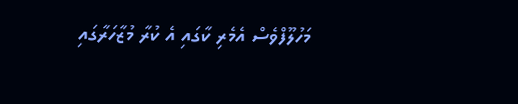މަހުލޫފްވެސް އެމެރި ކާގައި އެ ކުރާ މުޒާހަރާގައި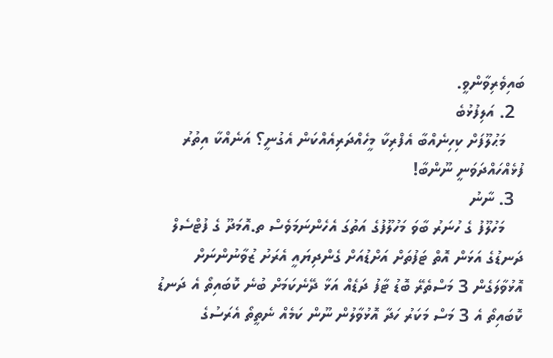ބައިވެރިވާންވީ.
  2. އަލިފުޅުބެ
    މަޙުލޫފަށް ކިހިނެއްބާ އެފްރިކާ މީހެއްދަރިއެއްކަން އެގުނީ؟ އަނެއްކާ އިތުރު ފުޅެއްހައްދަވަނީ ނޫންބާ!
  3. ނާނު
    މަހުލޫފު ގެ ހުނަރު ބާވަ މަހުލޫފުގެ އަތުގަ އެހެންނަމަވެސް ތ.އޮމަދޫ ގެ ފުޓްސެލް ދަނޑުގެ އަޅަން އޮތް ޓަފުތަށް އަށްޑުއަށް ގެންދިޔައީ އެރަށު ޒުވާނުންނަށް އޮޅުވާލަގެން 3 މަސްތެރޭ ބޮޑު ޓާފު ދަޑެއް އަޅާ ދޭނެކަމަށް ބުނެ ކޮބައިތޯ އެ ދަނޑު ކޮބައިތޯ އެ 3 މަސް މަކަރު ހަދާ އޮޅުވާލުން ނޫން ކަމެއް ނެތީތޯ އެރަސުގެ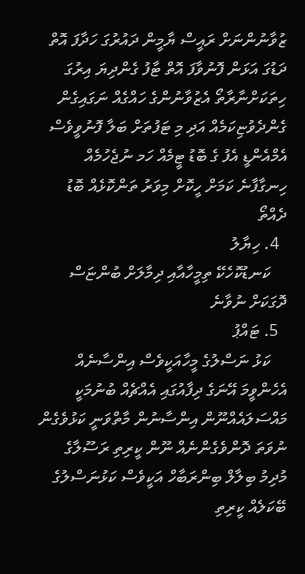ޒުވާނުންނަށް ރައީސް ޔާމީން ދައުރުގަ ހަދާފަ އޮތް ދަޑުގަ އަޅަން ފޮނުވާފަ އޮތް ޓާފު ގެންދިޔަ އިރުގަ ހިތަކަށްނާރާތޯ އެޒުވާނުންގެ ހައްގެއް ނަގައިގެން ގެންދެވުޏިކަމެއް އަދި މި ޓަފުތަށް ބަލާ ފޮނުވީވެސް އެމްއެންޑީ އެފު ގެ ބޮޑު ޓީމެއް ހަމ ނުޖެހުމެއް ހިނގާފާނެ ކަމަށް ހީކޮށް މިވަރު ތަންކޮޅެއް ބޮޑު ދެއްތޯ
  4. ހިޔާލު
    ކަނޑުކޮހެކޭ ތިމީހާއާއި ދިމާލަށް ބުންޏަސް ދޮގަކަށް ނުވާނެ
  5. ޓައްޕު
    ކަޅު ނަސްލުގެ މީހާއަކީވެސް އިންސާނެއް އެހެންވީމަ އޭނަގެ ދިފާއުގައި އެއްޗެއް ބުނުމަކީ މައްސަލައެއްނޫން އިންސާނުން މާތްވަނީ ކަޅުވެގެން ނުވަތަ ދޮންވެގެންނެއް ނޫން ކީރިތި ރަސޫލާގެ މުދިމު ބިލާލް ބިންރަބާހް އަކީވެސް ކަޅުނަސްލުގެ ބޭކަލެއް ކީރިތި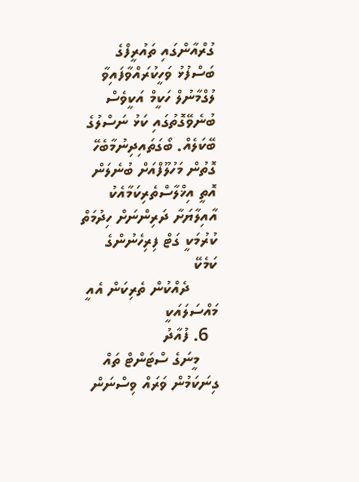ގުރްއާންގައި ތައުރީފްގެ ބަސްފުޅު ވަހީކުރައްވާފައިވާ ލުގްމާނުލް ހަކީމް އަކީވެސް ބުނެވޭގޮތުގައި ކަޅު ނަސްލުގެ ބޭކަލެއް. ބޯގަތައިދިނުމާބެހޭ ގޮތުން މަހުލޫފްއަށް ބުނެލަން އޮތީ އިޚްލާސްތެރިކަމާއެކު އާއިލާޔަށާ ދަރިންނަށް ހިދުމަތް ކުރުމަކީ ގަޓް ފިރިހެނުންގެ ކަމެކޭ
      ދެއްކުން ތެރިކަން އެއީ މައްސަލައަކީ
  6. ފުއާދު
    މީނަގެ ސްޓަންޓް ތައް ގިނަކަމުން ވަރައް ވިސްނަން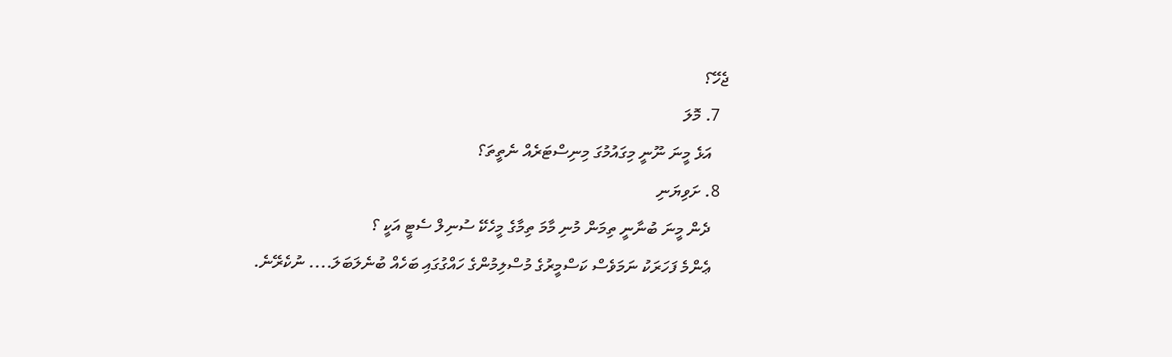ޖެހޭ؟
  7. މޮލަ
    އަޅެ މީނަ ނޫނީ މިގައުމުގަ މިނިސްޓަރެއް ނެތީތަ؟
  8. ށަވިޔަނި
    ދެން މީނަ ބުނާނީ ތިމަން މުނި މާމަ ތިމާގެ މީހެކޭ ސުނިލް ސެޓީ އަކީ ؟
    ޢެންމެ ފަހަރަކު ނަމަވެސް ކަސްމީރުގެ މުސްލިމުންގެ ހައްގުގައި ބަހެއް ބުނެލަބަލަ.... ނުކެރޭނެ.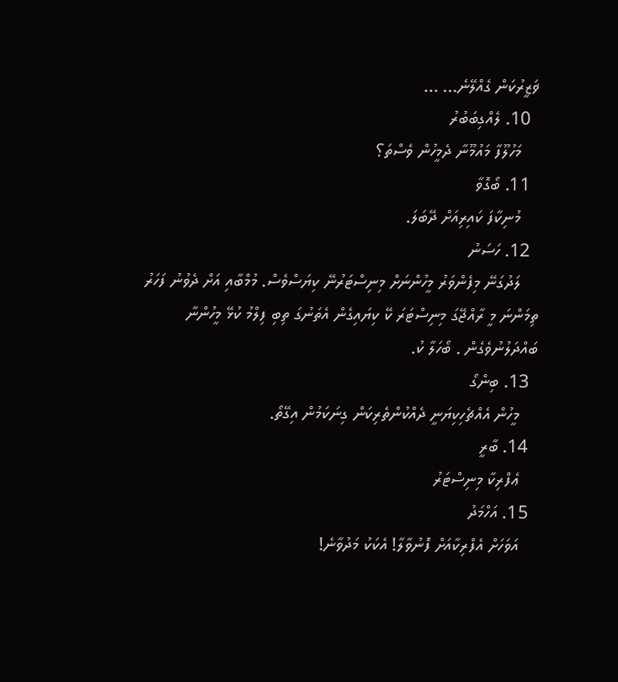ޥަޒީރުކަން ގެއްލޭނެ... ...
  10. ލެއްގިބަބުރު
    މަހުލޫފާ މައުމޫނާ ދެމީހުން ވެސްތަ؟
  11. ބޯގޮވާ
    މުނިކާފަ ކައިރިއަށް ދޭބަލަ.
  12. ހަސަނު
    ލަދުގަނޭ މިފެންވަރު މީހުންނަށް މިނިސްޓަރުނޭ ކިޔަސްވެސް. މުމްބާއި އަށް ދެވުނު ފަހަރު ތިމަންނަ މީ ރާއްޖޭގަ މިނިސްޓަރަ ކޭ ކިޔައިގެން އެތަނުގަ ތިބި ފިލްމު ކުޅޭ މީހުންނާ ބައްދަލުނުވެގެން . ބޯހަލާ ކު.
  13. ބިންގޯ
    މީހުން އެއްޗެހިކިޔަނީ ދެއްކުންތެރިކަން ގިނަކަމުން އިގޭތޯ.
  14. ބާރީ
    ޢެފްރިކާ މިނިސްޓަރު
  15. އަހްމަދު
    އަވަހަށް އެފްރިކާއަށް ފޮނުވާލާ! އެކަކު މަދުވާނެ!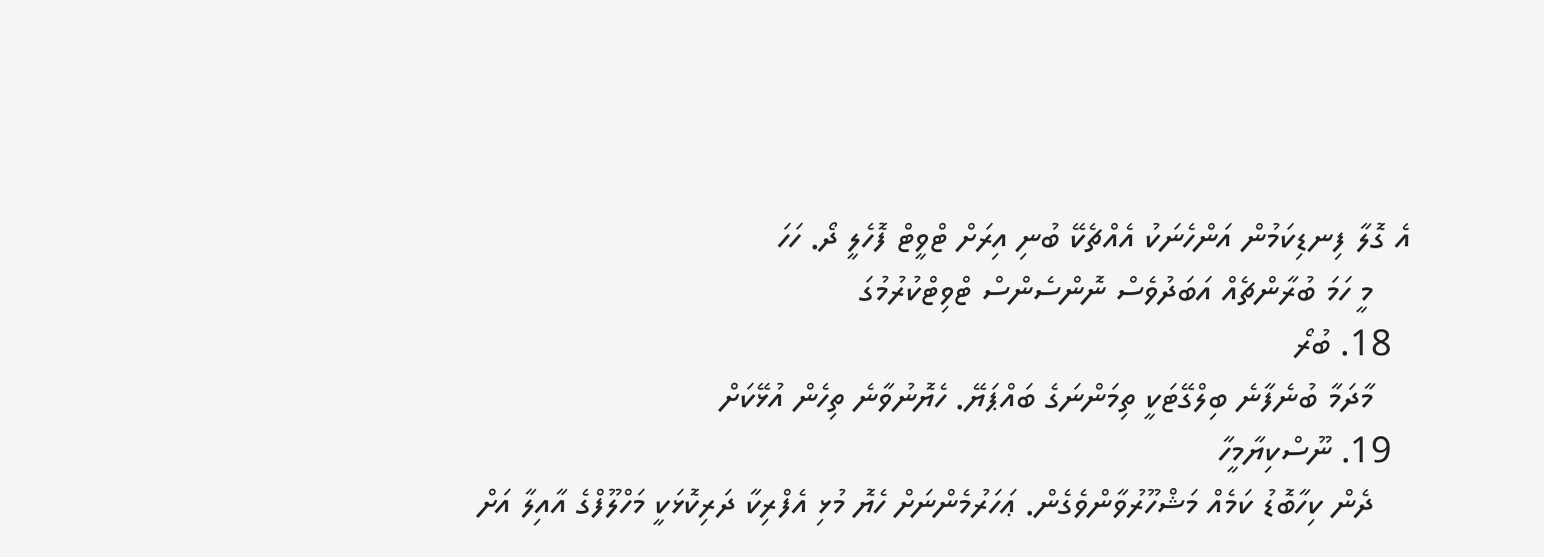އެ ގޮލާ ފިނޑިކަމުން އަންހެނަކު އެއްޗެކޭ ބުނި އިރަށް ޓްވީޓް ފޮހެލީ ދޯ. ހަހަ
    މީ ހަމަ ބުރާންޗެއް އަބަދުވެސް ނޮންސެންސް ޓްވިޓްކުރުމުގަ
  18. ބުރޯ
    މާދަމާ ބުނެފާނެ ބިލްގޭޓަކީ ތިމަންނަގެ ބައްޕަޔޭ. ހެޔޮނުވާނެ ތިހެން އުޅޭކަށް
  19. ނޫސްކިޔާމީހާ
    ދެން ކިހާބޮޑު ކަމެއް މަޝްހޫރުވާންވެގެން. ޢަހަރުމެންނަށް ހެޔޮ މުޅި އެފްރިކާ ދަރިކޮޅަކީ މަހްލޫފްގެ އާއިލާ އަށް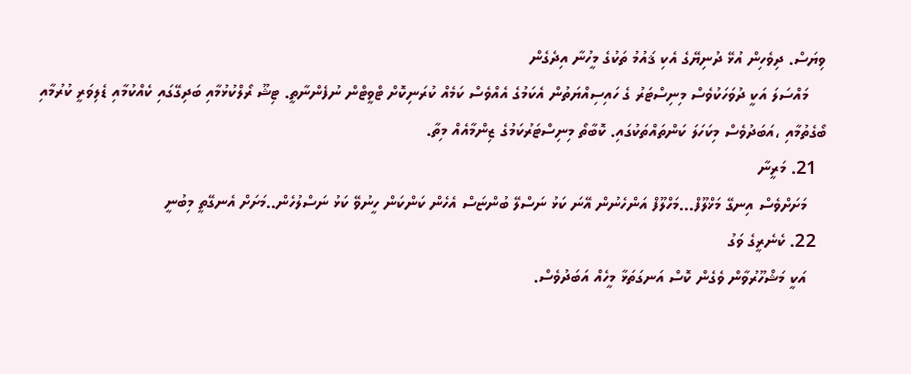ވިޔަސް. ދިވެހިން އުޅޭ ދުނިޔޭގެ އެކި ޤައުމު ތަކުގެ މީހުނާ އިދެގެން
    މައްސަލަ އަކީ ދުވަހަކުވެސް މިނިސްޓަރު ގެ ހައިސިއްޔަތުން އެކަމުގެ އެއްވެސް ކަމެއް ކުރަނިކޮށް ޓްވީޓްން ނުފެންނާތީ. ޓިޝޫ ރޯލްކުޅުމާއި ބަދިގޭގައި ކެއްކުމާއި ޑެލިވަރީ ކުރުމާއި ބޯގެތުމާއި ،އަބަދުވެސް މިކަހަލަ ކަންތައްތަކުގައި. ކޮބާތޯ މިނިސްޓަރުކަމުގެ ޒިންމާއެއް މިތާ.
  21. މަރީނާ
    މަށަށްވެސް އިނގޭ މަޚްލޫފް...މަހްލޫފް އަންހެނުން އޭނަ ކަޅު ނަސްލޭ ބުންޏަސް އެހެން ކަންކަން ހީނުވޭ ކަޅު ނަސްލުހެން..މަށަށް އެނގޭތީ މިބުނީ
  22. ކެނެރީގެ ވަގު
    އަކީ މަޝްހޫރުވާން ވެގެން ކޮސް އަނގަތަޅާ މީހެއް އަބަދުވެސް.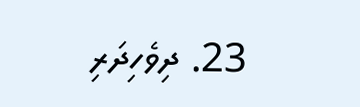23. ދިވެހިދަރި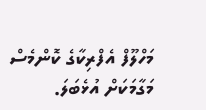މަހްލޫފް އެފްރިކާގެ ކޮންމެސް މަގާމަކަށް އުޅެބަލަ.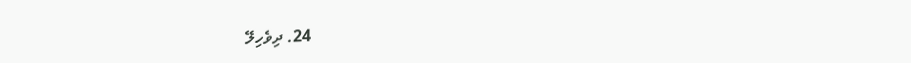24. ދިވެހިލޭ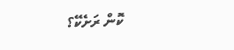ކޮން ރަށެކޭ؟